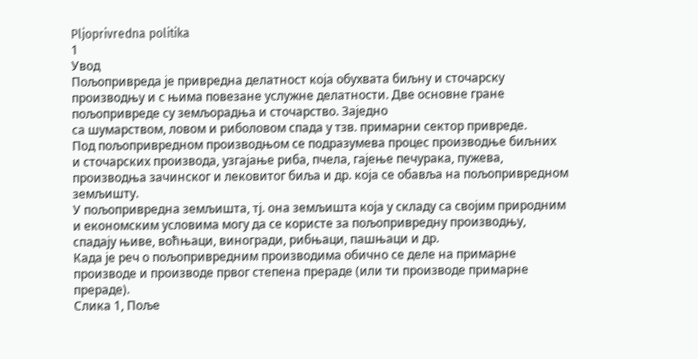Pljoprivredna politika
1
Увод
Пољопривреда је привредна делатност која обухвата биљну и сточарску
производњу и с њима повезане услужне делатности. Две основне гране
пољопривреде су земљорадња и сточарство. Заједно
са шумарством, ловом и риболовом спада у тзв. примарни сектор привреде.
Под пољопривредном производњом се подразумева процес производње биљних
и сточарских производа, узгајање риба, пчела, гајење печурака, пужева,
производња зачинског и лековитог биља и др. која се обавља на пољопривредном
земљишту.
У пољопривредна земљишта, тј. она земљишта која у складу са својим природним
и економским условима могу да се користе за пољопривредну производњу,
спадају њиве, воћњаци, виногради, рибњаци, пашњаци и др.
Када је реч о пољопривредним производима обично се деле на примарне
производе и производе првог степена прераде (или ти производе примарне
прераде).
Слика 1, Поље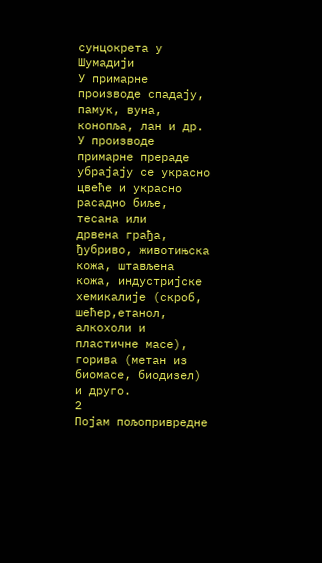сунцокрета у Шумадији
У примарне производе спадају, памук, вуна, конопља, лан и др. У производе
примарне прераде убрајају се украсно цвеће и украсно расадно биље, тесана или
дрвена грађа, ђубриво, животињска кожа, штављена кожа, индустријске
хемикалије (скроб, шећер,етанол, алкохоли и пластичне масе), горива (метан из
биомасе, биодизел) и друго.
2
Појам пољопривредне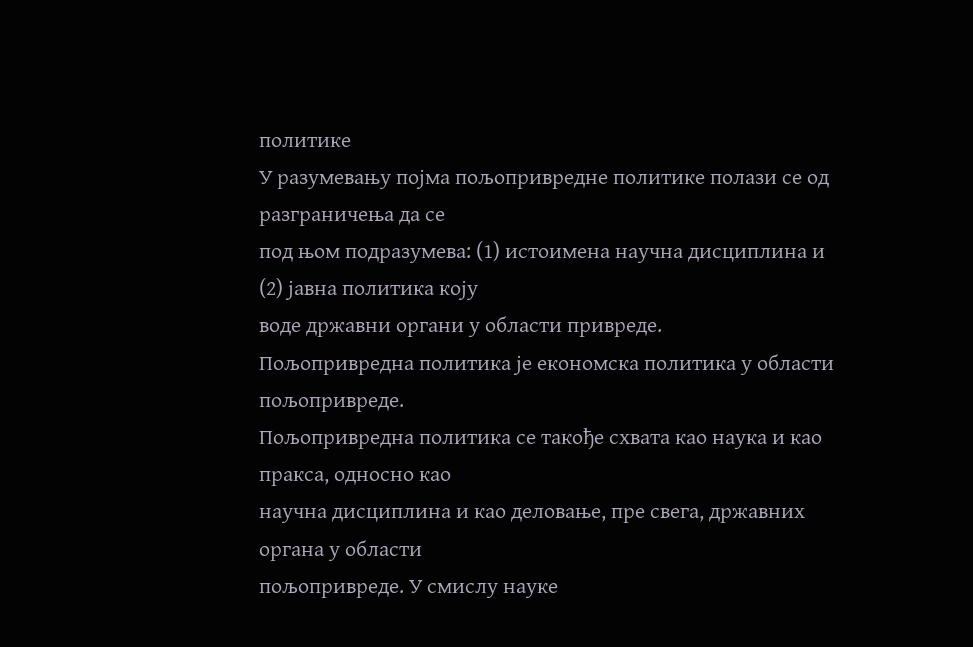политике
У разумевању појма пољопривредне политике полази се од разграничења да се
под њом подразумева: (1) истоимена научна дисциплина и (2) јавна политика коју
воде државни органи у области привреде.
Пољопривредна политика је економска политика у области пољопривреде.
Пољопривредна политика се такође схвата као наука и као пракса, односно као
научна дисциплина и као деловање, пре свега, државних органа у области
пољопривреде. У смислу науке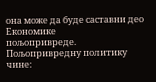она може да буде саставни део Економике
пољопривреде.
Пољопривредну политику чине: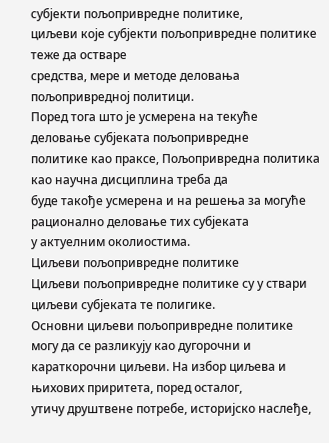субјекти пољопривредне политике,
циљеви које субјекти пољопривредне политике теже да остваре
средства, мере и методе деловања пољопривредној политици.
Поред тога што је усмерена на текуће деловање субјеката пољопривредне
политике као праксе, Пољопривредна политика као научна дисциплина треба да
буде такође усмерена и на решења за могуће рационално деловање тих субјеката
у актуелним околиостима.
Циљеви пољопривредне политике
Циљеви пољопривредне политике су у ствари циљеви субјеката те полигике.
Основни циљеви пољопривредне политике могу да се разликују као дугорочни и
караткорочни циљеви. На избор циљева и њихових приритета, поред осталог,
утичу друштвене потребе, историјско наслеђе,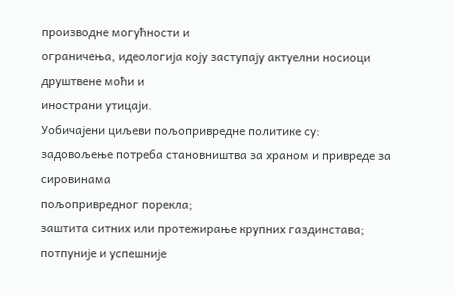производне могућности и
ограничења, идеологија коју заступају актуелни носиоци друштвене моћи и
инострани утицаји.
Уобичајени циљеви пољопривредне политике су:
задовољење потреба становништва за храном и привреде за сировинама
пољопривредног порекла;
заштита ситних или протежирање крупних газдинстава;
потпуније и успешније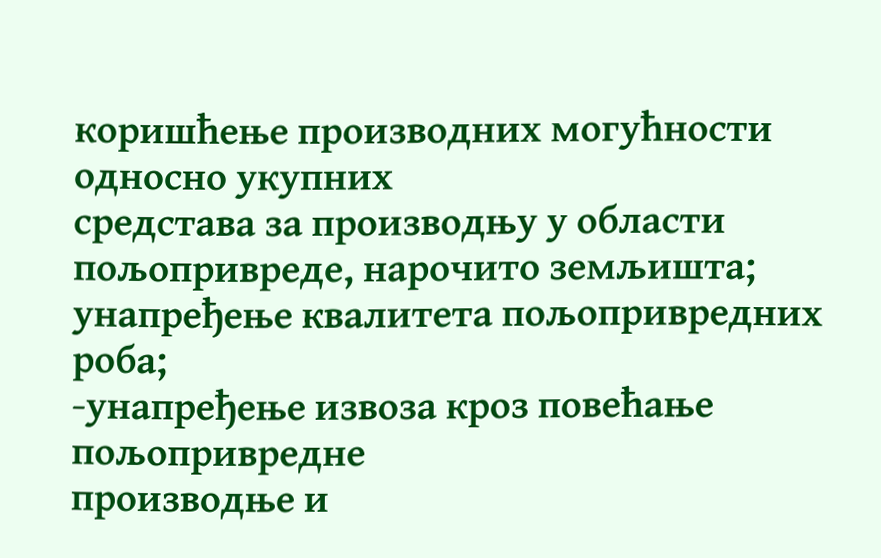коришћење производних могућности односно укупних
средстава за производњу у области пољопривреде, нарочито земљишта;
унапређење квалитета пољопривредних роба;
-унапређење извоза кроз повећање пољопривредне
производње и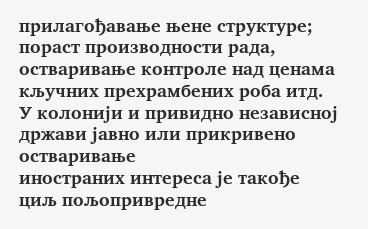прилагођавање њене структуре;
пораст производности рада,
остваривање контроле над ценама кључних прехрамбених роба итд.
У колонији и привидно независној држави јавно или прикривено остваривање
иностраних интереса је такође циљ пољопривредне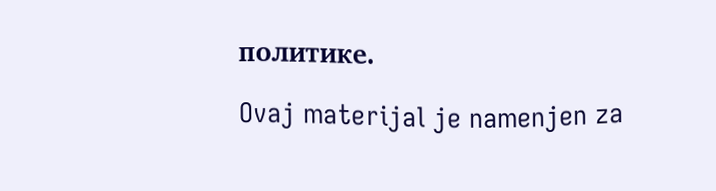политике.

Ovaj materijal je namenjen za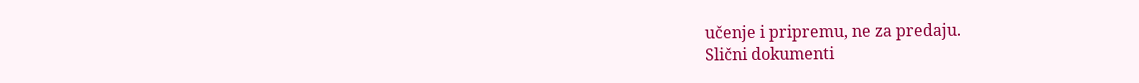učenje i pripremu, ne za predaju.
Slični dokumenti